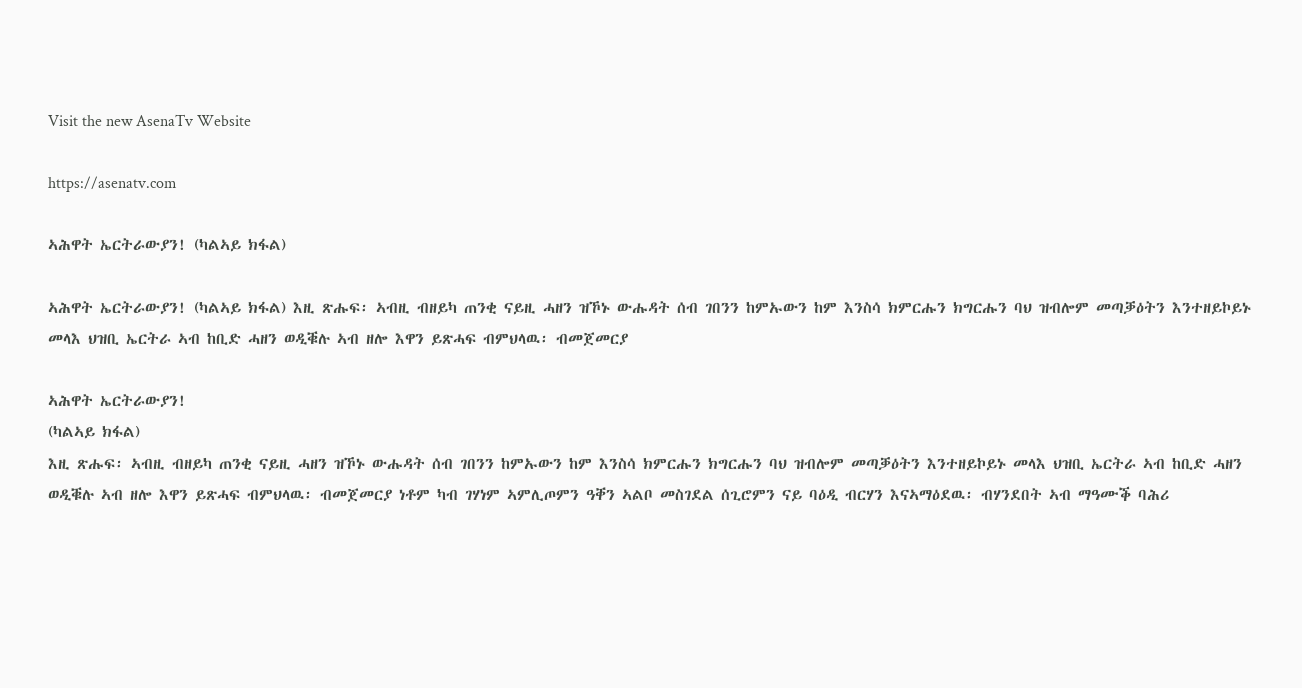Visit the new AsenaTv Website

https://asenatv.com

ኣሕዋት ኤርትራውያን! (ካልኣይ ክፋል)

ኣሕዋት ኤርትራውያን! (ካልኣይ ክፋል) እዚ ጽሑፍ፡ ኣብዚ ብዘይካ ጠንቂ ናይዚ ሓዘን ዝኾኑ ውሑዳት ሰብ ገበንን ከምኡውን ከም እንስሳ ክምርሑን ክግርሑን ባህ ዝብሎም መጣቓዕትን እንተዘይኮይኑ መላእ ህዝቢ ኤርትራ ኣብ ከቢድ ሓዘን ወዲቑሉ ኣብ ዘሎ እዋን ይጽሓፍ ብምህላዉ፡ ብመጀመርያ

ኣሕዋት ኤርትራውያን!
(ካልኣይ ክፋል)
እዚ ጽሑፍ፡ ኣብዚ ብዘይካ ጠንቂ ናይዚ ሓዘን ዝኾኑ ውሑዳት ሰብ ገበንን ከምኡውን ከም እንስሳ ክምርሑን ክግርሑን ባህ ዝብሎም መጣቓዕትን እንተዘይኮይኑ መላእ ህዝቢ ኤርትራ ኣብ ከቢድ ሓዘን ወዲቑሉ ኣብ ዘሎ እዋን ይጽሓፍ ብምህላዉ፡ ብመጀመርያ ነቶም ካብ ገሃነም ኣምሊጦምን ዓቐን ኣልቦ መስገደል ሰጊሮምን ናይ ባዕዲ ብርሃን እናኣማዕደዉ፡ ብሃንደበት ኣብ ማዓሙቕ ባሕሪ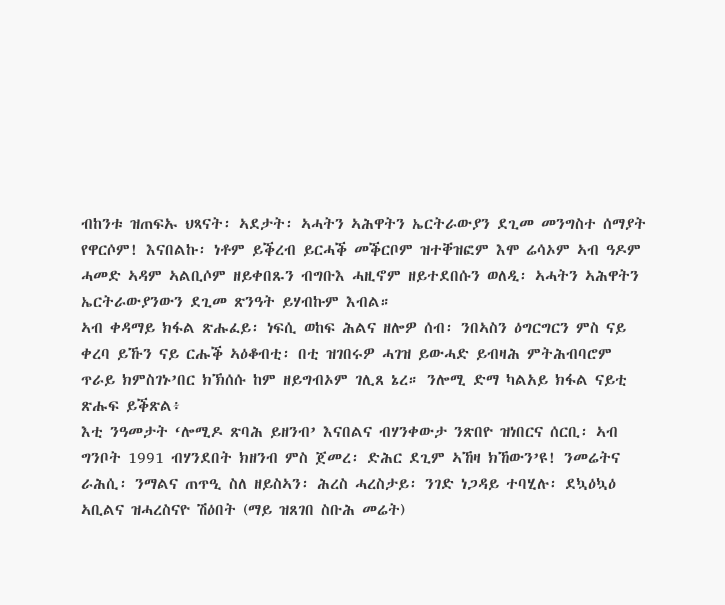ብከንቱ ዝጠፍኡ ህጻናት፡ ኣደታት፡ ኣሓትን ኣሕዋትን ኤርትራውያን ደጊመ መንግስተ ሰማያት የዋርሶም! እናበልኩ፡ ነቶም ይቕረብ ይርሓቕ መቕርቦም ዝተቐዝፎም እሞ ሬሳኦም ኣብ ዓዶም ሓመድ ኣዳም ኣልቢሶም ዘይቀበጹን ብግቡእ ሓዚኖም ዘይተደበሱን ወለዲ፡ ኣሓትን ኣሕዋትን ኤርትራውያንውን ደጊመ ጽንዓት ይሃብኩም እብል።
ኣብ ቀዳማይ ክፋል ጽሑፈይ፡ ነፍሲ ወከፍ ሕልና ዘሎዎ ሰብ፡ ንበኣስን ዕግርግርን ምስ ናይ ቀረባ ይኹን ናይ ርሑቕ ኣዕቆብቲ፡ በቲ ዝገበሩዎ ሓገዝ ይውሓድ ይብዛሕ ምትሕብባሮም ጥራይ ክምስገኑ’በር ክኽሰሱ ከም ዘይግብኦም ገሊጸ ኔረ። ንሎሚ ድማ ካልአይ ክፋል ናይቲ ጽሑፍ ይቕጽል፥
እቲ ንዓመታት ‘ሎሚዶ ጽባሕ ይዘንብ’ እናበልና ብሃንቀውታ ንጽበዮ ዝነበርና ሰርቢ፡ ኣብ ግንቦት 1991 ብሃንደበት ክዘንብ ምስ ጀመረ፡ ድሕር ደጊም ኣኸዛ ክኸውን’ዩ! ንመሬትና ራሕሲ፡ ንማልና ጠጥዒ ስለ ዘይስኣን፡ ሕረስ ሓረስታይ፡ ንገድ ነጋዳይ ተባሂሉ፡ ደኳዕኳዕ ኣቢልና ዝሓረስናዮ ሽዕበት (ማይ ዝጸገበ ስቡሕ መሬት)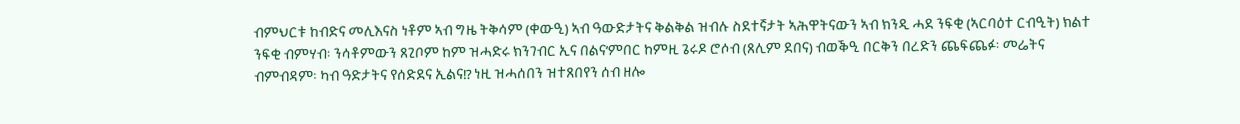ብምህርቱ ከብድና መሊእናስ ነቶም ኣብ ግዜ ትቅሳም (ቀውዒ) ኣብ ዓውድታትና ቅልቅል ዝብሉ ስደተኛታት ኣሕዋትናውን ኣብ ክንዲ ሓደ ንፍቂ (ኣርባዕተ ርብዒት) ክልተ ንፍቂ ብምሃብ፡ ንሳቶምውን ጸጊቦም ከም ዝሓድሩ ክንገብር ኢና በልና’ምበር ከምዚ ጌሩዶ ሮሶብ (ጸሊም ደበና) ብወቕዒ በርቅን በረድን ጨፍጨፉ፡ መሬትና ብምብዳም፡ ካብ ዓድታትና የሰድደና ኢልና!? ነዚ ዝሓሰበን ዝተጸበየን ሰብ ዘሎ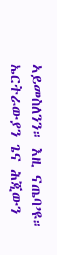ኣይመስለንን። እዚ ናጤባ’ዩ።
ኤርትራውያን ጌና ሕጂውን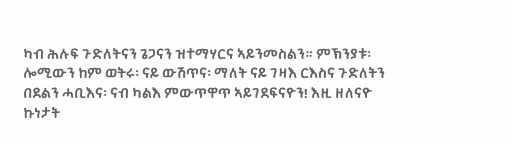ካብ ሕሉፍ ጉድለትናን ጌጋናን ዝተማሃርና ኣይንመስልን። ምኽንያቱ፡ ሎሚውን ከም ወትሩ፡ ናይ ውሽጥና፡ ማለት ናይ ገዛእ ርእስና ጉድለትን በደልን ሓቢእና፡ ናብ ካልእ ምውጥዋጥ ኣይገደፍናዮን! እዚ ዘለናዮ ኩነታት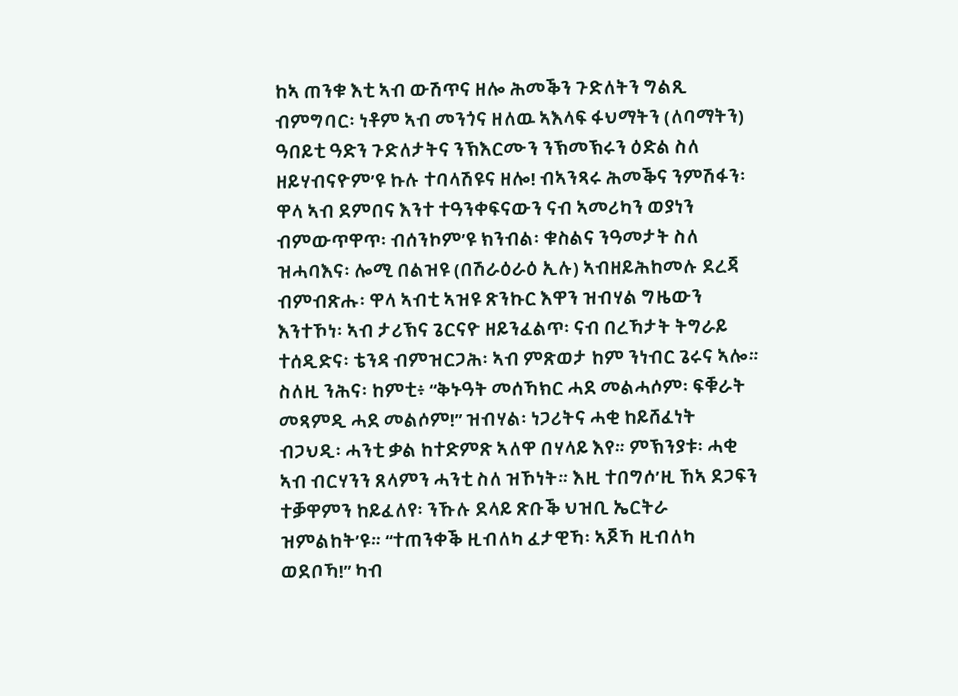ከኣ ጠንቁ እቲ ኣብ ውሽጥና ዘሎ ሕመቕን ጉድለትን ግልጺ ብምግባር፡ ነቶም ኣብ መንጎና ዘለዉ ኣእላፍ ፋህማትን (ለባማትን) ዓበይቲ ዓድን ጉድለታትና ንኽእርሙን ንኽመኽሩን ዕድል ስለ ዘይሃብናዮም’ዩ ኩሉ ተባላሽዩና ዘሎ! ብኣንጻሩ ሕመቕና ንምሽፋን፡ ዋላ ኣብ ደምበና እንተ ተዓንቀፍናውን ናብ ኣመሪካን ወያነን ብምውጥዋጥ፡ ብሰንኮም’ዩ ክንብል፡ ቁስልና ንዓመታት ስለ ዝሓባእና፡ ሎሚ በልዝዩ (በሽራዕራዕ ኢሉ) ኣብዘይሕከመሉ ደረጃ ብምብጽሑ፡ ዋላ ኣብቲ ኣዝዩ ጽንኩር እዋን ዝብሃል ግዜውን እንተኾነ፡ ኣብ ታሪኽና ጌርናዮ ዘይንፈልጥ፡ ናብ በረኻታት ትግራይ ተሰዲድና፡ ቴንዳ ብምዝርጋሕ፡ ኣብ ምጽወታ ከም ንነብር ጌሩና ኣሎ።
ስለዚ ንሕና፡ ከምቲ፥ “ቅኑዓት መሰኻክር ሓደ መልሓሶም፡ ፍቑራት መጻምዲ ሓደ መልሶም!” ዝብሃል፡ ነጋሪትና ሓቂ ከይሸፈነት ብጋህዲ፡ ሓንቲ ቃል ከተድምጽ ኣለዋ በሃላይ እየ። ምኽንያቱ፡ ሓቂ ኣብ ብርሃንን ጸላምን ሓንቲ ስለ ዝኾነት። እዚ ተበግሶ’ዚ ኸኣ ደጋፍን ተቓዋምን ከይፈለየ፡ ንኹሉ ደላይ ጽቡቕ ህዝቢ ኤርትራ ዝምልከት’ዩ። “ተጠንቀቕ ዚብለካ ፈታዊኻ፡ ኣጆኻ ዚብለካ ወደቦኻ!” ካብ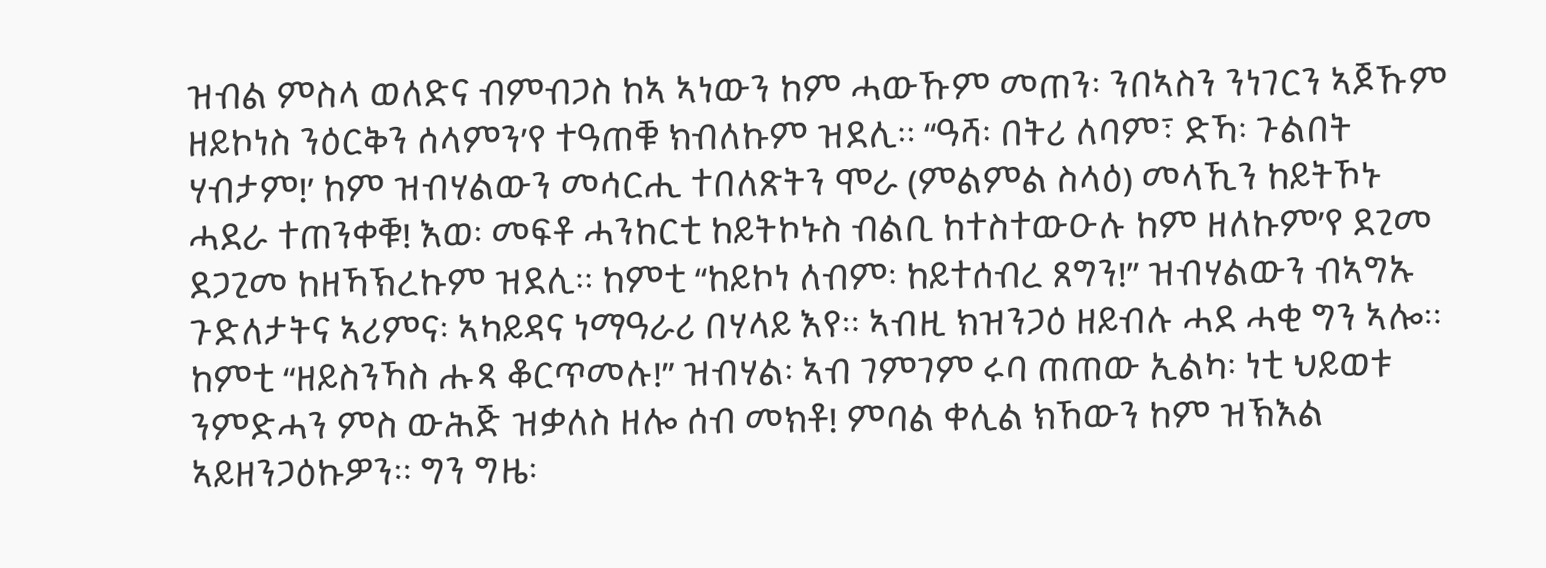ዝብል ምስላ ወለድና ብምብጋስ ከኣ ኣነውን ከም ሓውኹም መጠን፡ ንበኣስን ንነገርን ኣጆኹም ዘይኮነስ ንዕርቅን ሰላምን’የ ተዓጠቑ ክብለኩም ዝደሊ። “ዓሻ፡ በትሪ ለባም፣ ድኻ፡ ጉልበት ሃብታም!’ ከም ዝብሃልውን መሳርሒ ተበለጽትን ሞራ (ምልምል ስላዕ) መላኺን ከይትኾኑ ሓደራ ተጠንቀቑ! እወ፡ መፍቶ ሓንከርቲ ከይትኮኑስ ብልቢ ከተስተውዑሉ ከም ዘለኩም’የ ደጊመ ደጋጊመ ከዘኻኽረኩም ዝደሊ። ከምቲ “ከይኮነ ለብም፡ ከይተሰብረ ጸግን!” ዝብሃልውን ብኣግኡ ጉድለታትና ኣሪምና፡ ኣካይዳና ነማዓራሪ በሃላይ እየ። ኣብዚ ክዝንጋዕ ዘይብሉ ሓደ ሓቂ ግን ኣሎ። ከምቲ “ዘይስንኻስ ሑጻ ቆርጥመሉ!” ዝብሃል፡ ኣብ ገምገም ሩባ ጠጠው ኢልካ፡ ነቲ ህይወቱ ንምድሓን ምስ ውሕጅ ዝቃለስ ዘሎ ሰብ መክቶ! ምባል ቀሊል ክኸውን ከም ዝኽእል ኣይዘንጋዕኩዎን። ግን ግዜ፡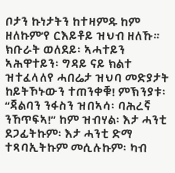ቦታን ኩነታትን ከተዛምዱ ከም ዘለኩም’የ ርእይቶይ ዝህብ ዘለኹ።
ክቡራት ወለደይ፡ ኣሓተይን ኣሕዋተይን፡ ግዳይ ናይ ክልተ ዝተፈላለየ ሓበሬታ ዝህባ መድያታት ከይትኾኑውን ተጠንቀቑ! ምኽንያቱ፡ “ጃልባን ንፋስን ዝበኣሳ፡ ባሕረኛ ንኸጥፍኣ!” ከም ዝብሃል፡ እታ ሓንቲ ደጋፊትኩም፡ እታ ሓንቲ ድማ ተጻባኢትኩም መሲሉኩም፡ ካብ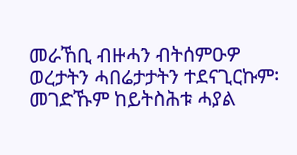መራኸቢ ብዙሓን ብትሰምዑዎ ወረታትን ሓበሬታታትን ተደናጊርኩም፡ መገድኹም ከይትስሕቱ ሓያል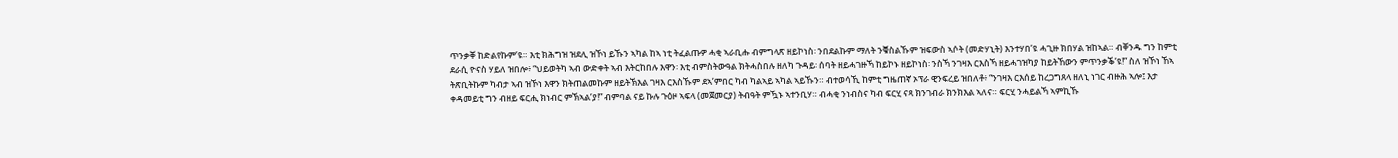ጥንቃቐ ከድልየኩም’ዩ። እቲ ክሕግዝ ዝደሊ ዝኾነ ይኹን ኣካል ከኣ ነቲ ትፈልጡዎ ሓቂ ኣራቢሑ ብምግላጽ ዘይኮነስ፡ ንበደልኩም ማለት ንቑስልኹም ዝፍውስ ኣሶት (መድሃኒት) እንተሃበ’ዩ ሓጊዙ ክበሃል ዝከኣል። ብቐንዱ ግን ከምቲ ደራሲ ዮናስ ሃይለ ዝበሎ፥ “ህይወትካ ኣብ ውድቀት ኣብ እትርከበሉ እዋን፡ እቲ ብምስትውዓል ክትሓስበሉ ዘለካ ጉዳይ፡ ሰባት ዘይሓገዙኻ ከይኮኑ ዘይኮነስ፡ ንስኻ ንገዛእ ርእስኻ ዘይሓገዝካያ ከይትኸውን ምጥንቃቕ’ዩ!” ስለ ዝኾነ ኸኣ ትጽቢትኩም ካብታ ኣብ ዝኾነ እዋን ክትጠልመኩም ዘይትኽእል ገዛእ ርእስኹም ደኣ’ምበር ካብ ካልኣይ ኣካል ኣይኹን። ብተወሳኺ ከምቲ ግዜጠኛ ኦፕራ ዊንፍረይ ዝበለቶ፥ “ንገዛእ ርእሰይ ከረጋግጸላ ዘለኒ ነገር ብዙሕ ኣሎ፤ እታ ቀዳመይቲ ግን ብዘይ ፍርሒ ክነብር ምኽኣል’ያ!” ብምባል ናይ ኩሉ ጉዕዞ ኣፍላ (መጀመርያ) ትብዓት ምዃኑ ኣተንቢሃ። ብሓቂ ንነብስና ካብ ፍርሂ ናጻ ክንገብራ ክንክእል ኣለና። ፍርሂ ንሓይልኻ ኣምኪኹ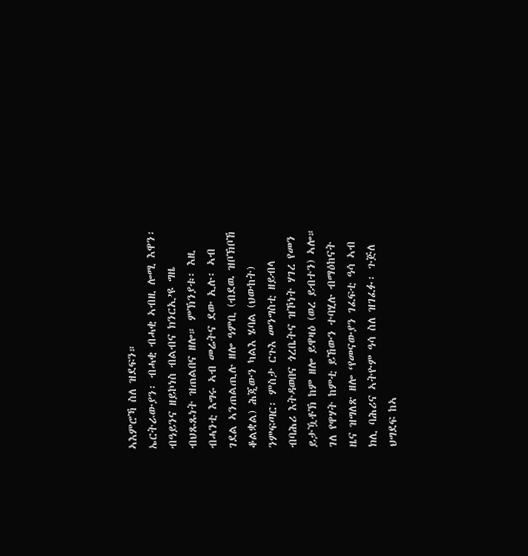ኣእምሮኻ ስለ ዝደፍን።
ኤርትራውያን፡ ብሓቂ ብሓቂ ኣብዚ ሎሚ እዋን፡ ብዓይንና ዘይኮነስ ብልብና ክንርኢ’ዩ ግዜ ብህጹጹነት ዝጠልበና ዘሎ። ምኽንያቱ፡ እዚ ብሓንቲ እግሩ ኣብ መሬትና ደው ኢሉ፡ ኣብ ገደል ኣንጠልጢሉ ዘሎ ዓምቢ (ብደዉ ዝቦኽቦኸ ቆልቋል) ሕጂውን ካልእ ሄባል (ህውከት) ንምፍጣር፡ ምስታ ርጉእ መንግስቲ ዘይብላ ብባሕሪ እትዳወበና ጎረቤትና ዝኾነት ሃገረ የመን ይታዃቶኽ ከም ዘሎ ይዋዛዕ (ወረ ይብተን) ኣሎ። ገለ የዋሃት ከምቲ ይኸውን ተባሂሉ ብማዕከናት ዜና ዝግለጽ ዘሎ ‘የመናውያን ገፈፍቲ ዓሳ ኣብ ክሊ ባሕሪና ኣትዮም ዓሳ ስለ ዝገፈፉ፡ ጉጅለ ህግደፍ ከኣ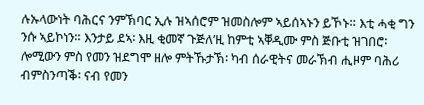ሉኡላውነት ባሕርና ንምኽባር ኢሉ ዝኣሰሮም ዝመስሎም ኣይሰኣኑን ይኾኑ። እቲ ሓቂ ግን ንሱ ኣይኮነን። እንታይ ደኣ፡ እዚ ቂመኛ ጉጅለ’ዚ ከምቲ ኣቐዲሙ ምስ ጅቡቲ ዝገበሮ፡ ሎሚውን ምስ የመን ዝደግሞ ዘሎ ምትኹታኽ፡ ካብ ሰራዊትና መራኽብ ሒዞም ባሕሪ ብምስንጣቕ፡ ናብ የመን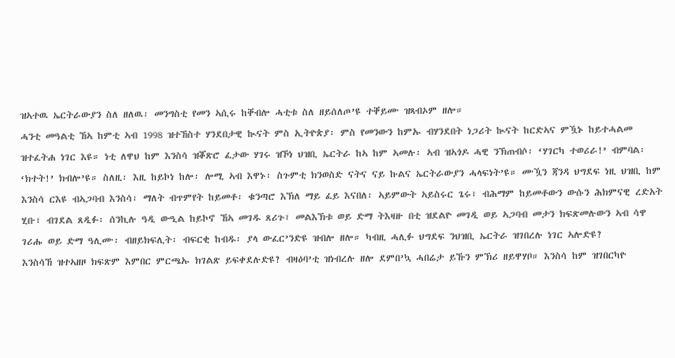ዝኣተዉ ኤርትራውያን ስለ ዘለዉ፡ መንግስቲ የመን ኣሲሩ ከቐብሎ ሓቲቱ ስለ ዘይሰለጦ’ዩ ተቐይሙ ዝጻብኦም ዘሎ።
ሓንቲ መዓልቲ ኸኣ ከምቲ ኣብ 1998 ዝተኸስተ ሃንደበታዊ ኲናት ምስ ኢትዮጵያ፡ ምስ የመንውን ከምኡ ብሃንደበት ነጋሪት ኲናት ከርድኣና ምዃኑ ከይተሓልመ ዝተፈትሐ ነገር እዩ። ነቲ ለዋህ ከም እንስሳ ዝቖጽሮ ፈታው ሃገሩ ዝኾነ ህዝቢ ኤርትራ ከኣ ከም ኣመሉ፡ ኣብ ዝኣጎዶ ሓዊ ንኽጠብሶ፡ ‘ሃገርካ ተወሪራ!’ ብምባል፡ ‘ክተት!’ ክብሎ’ዩ። ስለዚ፡ እዚ ከይኮነ ከሎ፡ ሎሚ ኣብ እዋኑ፡ ስጉምቲ ክንወስድ ናትና ናይ ኩልና ኤርትራውያን ሓላፍነት’ዩ። ሙዃን ጃንዳ ህግደፍ ነዚ ህዝቢ ከም እንስሳ ርእዩ ብኣጋባብ እንስሳ፡ ማለት ብጥምየት ከይመቶ፡ ቁንጣሮ እኽለ ማይ ፈይ እናበለ፡ ኣይምውት ኣይስሩር ጌሩ፣ ብሕማም ከይመቶውን ውሱን ሕክምናዊ ረድአት ሂቡ፣ ብገደል ጸዲፉ፡ ሰንኪሉ ዓዲ ውዒል ከይኮኖ ኸኣ መገዱ ጸሪጉ፣ መልእኽቱ ወይ ድማ ትእዛዙ በቲ ዝደልዮ መገዲ ወይ ኣጋባብ መታን ክፍጽመሉውን ኣብ ሳዋ ገሪሑ ወይ ድማ ዓሊሙ፡ ብዘይክፍሊት፡ ብፍርቂ ከብዱ፡ ያላ ውፈር’ንድዩ ዝብሎ ዘሎ። ካብዚ ሓሊፉ ህግደፍ ንህዝቢ ኤርትራ ዝገበረሉ ነገር ኣሎድዩ?
እንስሳኸ ዝተኣዘዞ ክፍጽም እምበር ምርጫኡ ክገልጽ ይፍቀደሉድዩ? ብዛዕባ’ቲ ዝነብረሉ ዘሎ ደምበ’ኳ ሓበሬታ ይኹን ምኽሪ ዘይዋሃቦ። እንስሳ ከም ዝገበርካዮ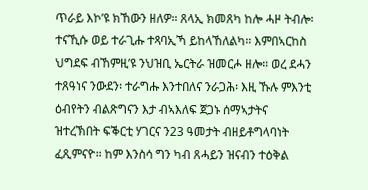ጥራይ እኮ’ዩ ክኸውን ዘለዎ። ጸላኢ ክመጸካ ከሎ ሓዞ ትብሎ፡ ተናኺሱ ወይ ተራጊሑ ተጻባኢኻ ይከላኸለልካ። እምበኣርከስ ህግደፍ ብኸምዚ’ዩ ንህዝቢ ኤርትራ ዝመርሖ ዘሎ። ወረ ደሓን ተጸዓነና ንውደን፡ ተራግሑ እንተበለና ንራጋሕ፡ እዚ ኹሉ ምእንቲ ዕብየትን ብልጽግናን እታ ብኣእለፍ ጀጋኑ ሰማኣታትና ዝተረኽበት ፍቕርቲ ሃገርና ን23 ዓመታት ብዘይቶግላባነት ፈጺምናዮ። ከም እንስሳ ግን ካብ ጸሓይን ዝናብን ተዕቅል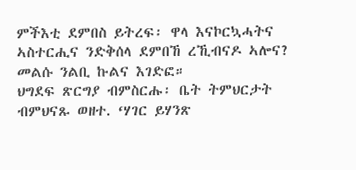ምችእቲ ደምበስ ይትረፍ፡ ዋላ እናኮርኳሓትና ኣስተርሒና ንድቅሰላ ደምበኸ ረኺብናዶ ኣሎና? መልሱ ንልቢ ኩልና እገድፎ።
ህግደፍ ጽርግያ ብምስርሑ፡ ቤት ትምህርታት ብምህናጹ ወዘተ. ‘ሃገር ይሃንጽ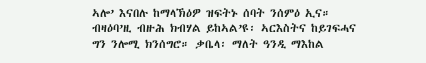ኣሎ’ እናበሉ ከማላኽዕዎ ዝፍትኑ ሰባት ንሰምዕ ኢና። ብዛዕባ’ዚ ብዙሕ ክብሃል ይከኣል’ዩ፡ ኣርእስትና ከይገፍሓና ግን ንሎሚ ክንሰግሮ። ቃቤላ፡ ማለት ዓንዲ ማእከል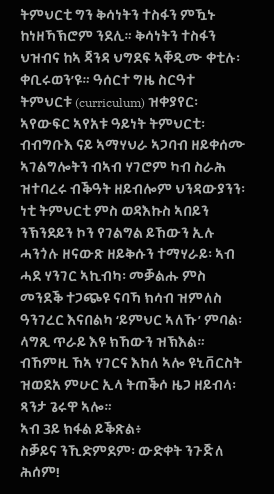ትምህርቲ ግን ቅሳነትን ተስፋን ምዃኑ ከነዘኻኽሮም ንደሊ። ቅሳነትን ተስፋን ህዝብና ከኣ ጃንዳ ህግደፍ ኣቐዲሙ ቀቲሉ፡ ቀቢሩወን’ዩ። ዓሰርተ ግዜ ስርዓተ ትምህርቱ (curriculum) ዝቀያየር፡ ኣየውፍር ኣየአቱ ዓይነት ትምህርቲ፡ ብብግቡእ ናይ ኣማሃህራ ኣጋባብ ዘይቀሰሙ ኣገልግሎትን ብኣብ ሃገሮም ካብ ስራሕ ዝተባረሩ ብቕዓት ዘይብሎም ህንዳውያንን፡ ነቲ ትምህርቲ ምስ ወዳእኩስ ኣበይን ንኽንደይን ኮን የገልግል ይኸውን ኢሉ ሓንጎሉ ዘናውጽ ዘይቅሱን ተማሃራይ፡ ኣብ ሓደ ሃንገር ኣኪብካ፡ መቓልሑ ምስ መንደቕ ተጋጭዩ ናባኻ ክሳብ ዝምለስ ዓንገረር እናበልካ ‘ይምህር ኣለኹ’ ምባል፡ ላግጺ ጥራይ እዩ ክኸውን ዝኽእል። ብኸምዚ ኸኣ ሃገርና እከለ ኣሎ ዩኒቨርስት ዝወደአ ምሁር ኢላ ትጠቕሶ ዜጋ ዘይብላ፡ ጻንታ ጌሩዋ ኣሎ።
ኣብ 3ይ ክፋል ይቕጽል፥
ስቓይና ንኺድምደም፡ ውድቀት ንጉጅለ ሕሰም!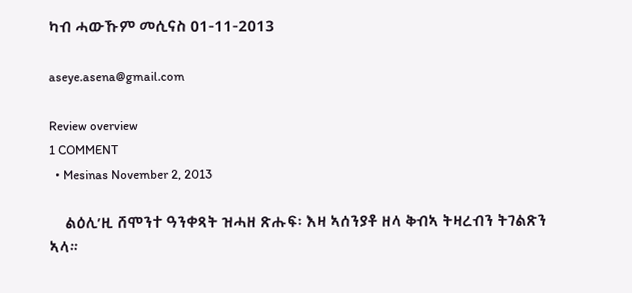ካብ ሓውኹም መሲናስ 01-11-2013

aseye.asena@gmail.com

Review overview
1 COMMENT
  • Mesinas November 2, 2013

    ልዕሊ’ዚ ሸሞንተ ዓንቀጻት ዝሓዘ ጽሑፍ፡ እዛ ኣሰንያቶ ዘላ ቅብኣ ትዛረብን ትገልጽን ኣላ።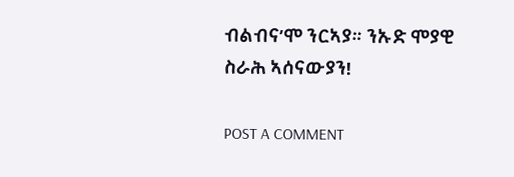ብልብና’ሞ ንርኣያ። ንኡድ ሞያዊ ስራሕ ኣሰናውያን!

POST A COMMENT